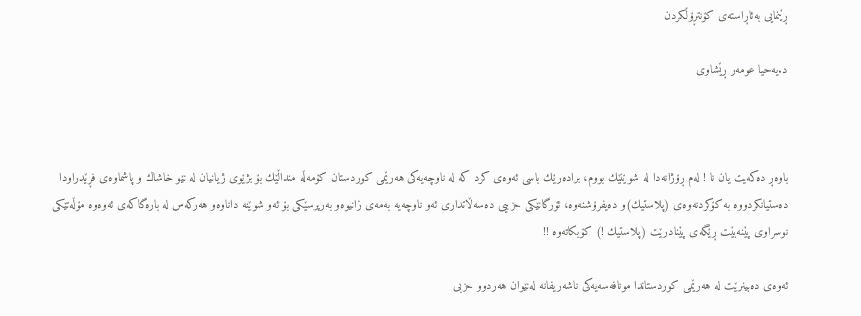ڕێنمایی به‌ئاڕاسته‌ی كۆنتڕۆڵكردن

د.یه‌حیا عومه‌ر ڕێشاوی



باوه‌ڕ ده‌كه‌یت یان نا ! له‌م ڕۆژانه‌دا له‌ شوێنێك بووم، براده‌رێك باسی ئه‌وه‌ی كرد كه‌ له‌ ناوچه‌یه‌كی هه‌رێمی كوردستان كۆمه‌ڵه‌ منداڵێك بۆ بژێوی ژیانیان له‌ نێو خاشاك و پاشماوه‌ی فڕێدراودا ده‌ستیانكردووه‌ به‌ كۆكردنه‌وه‌ی (پلاستیك)و ده‌یفرۆشنه‌وه‌، ئۆرگانێكی حزبیی ده‌سه‌ڵاتداری ئه‌و ناوچه‌یه به‌مه‌ی زانیوه‌و‌ به‌رپرسێكی بۆ ئه‌و شوێنه‌ داناوه‌و هه‌ركه‌س له‌ باره‌گاكه‌ی ئه‌وه‌وه‌ مۆڵه‌تێكی نوسراوی پێنه‌بێت ڕێگه‌ی پێنادرێت (پلاستیك !) كۆبكاته‌وه‌ !!

ئه‌وه‌ی ده‌بینرێت له‌ هه‌رێمی كوردستاندا مونافه‌سه‌یه‌كی ناشه‌ریفانه‌ له‌نێوان هه‌ردوو حزبی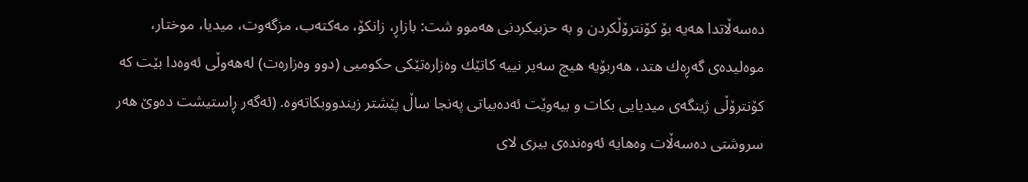ده‌سه‌ڵاتدا هه‌یه‌ بۆ كۆنترۆڵكردن و به‌ حزبیكردنی هه‌موو شت: بازاڕ، زانكۆ، مه‌كته‌ب، مزگه‌وت، میدیا، موختار، موه‌لیده‌ی گه‌ڕه‌ك هتد، هه‌ربۆیه‌ هیچ سه‌یر نییه‌ كاتێك وه‌زاره‌تێكی حكومیی (دوو وه‌زاره‌ت) له‌هه‌وڵی ئه‌وه‌دا بێت كه‌ كۆنترۆڵی ژینگه‌ی میدیایی بكات و بیه‌وێت ئه‌ده‌بیاتی په‌نجا ساڵ پێشتر زیندووبكاته‌وه‌. (ئه‌گه‌ر ڕاستیشت ده‌وێ هه‌ر سروشتی ده‌سه‌ڵات وه‌هایه‌ ئه‌وه‌نده‌ی بیری لای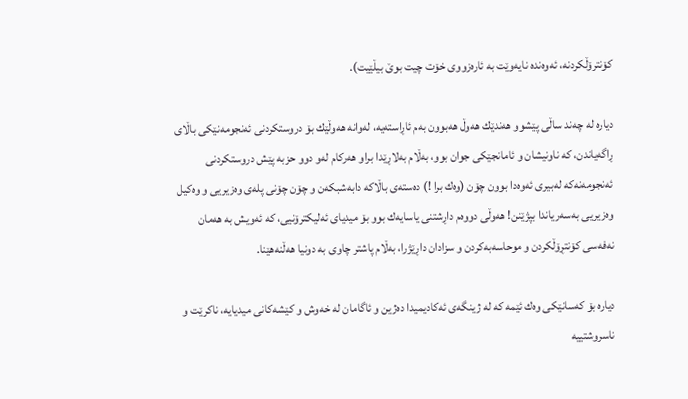كۆنترۆڵكردنه‌، ئه‌وه‌نده‌ نایه‌وێت به‌ ئاره‌زووی خۆت چیت بوێ بیڵێیت).

دیاره‌ له‌ چه‌ند ساڵی پێشوو هه‌ندێك هه‌وڵ هه‌بوون به‌م ئاڕاسته‌یه‌، له‌وانه‌ هه‌وڵێك بۆ دروستكردنی ئه‌نجومه‌نێكی باڵای ڕاگه‌یاندن، كه ناونیشان و ئامانجێكی جوان بوو، به‌ڵام به‌لاڕێدا براو هه‌ركام له‌و دوو حزبه‌ پێش دروستكردنی ئه‌نجومه‌نه‌كه‌ له‌بیری ئه‌وه‌دا بوون چۆن (وه‌ك برا !) ده‌سته‌ی باڵاكه‌ دابه‌شبكه‌ن و چۆن چۆنی پله‌ی وه‌زیریی و وه‌كیل وه‌زیریی به‌سه‌ریاندا بپژێنن! هه‌وڵی دووه‌م داڕشتنی یاسایه‌ك بوو بۆ میدیای ئه‌لیكترۆنیی، كه‌ ئه‌ویش به‌ هه‌مان نه‌فه‌سی كۆنتڕۆڵكردن و موحاسه‌به‌كردن و سزادان داڕێژرا، به‌ڵام پاشتر چاوی به‌ دونیا هه‌ڵنه‌هێنا.

دیاره‌ بۆ كه‌سانێكی وه‌ك ئێمه‌ كه‌ له‌ ژینگه‌ی ئه‌كادیمیدا ده‌ژین و ئاگامان له‌ خه‌وش و كێشه‌كانی میدیایه‌، ناكرێت و ناسروشتییه‌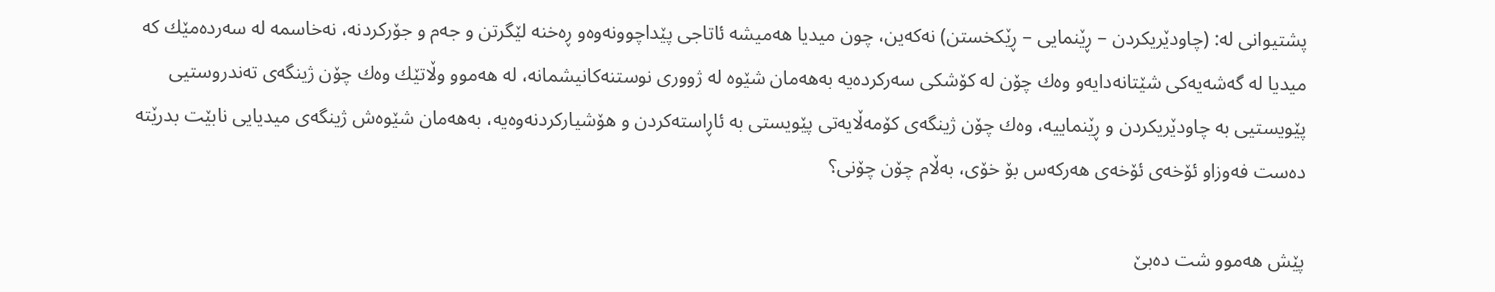پشتیوانی له‌: (چاودێریكردن – ڕێنمایی – ڕێكخستن) نه‌كه‌ین، چون میدیا هه‌میشه‌ ئاتاجی پێداچوونه‌وه‌و ڕه‌خنه‌ لێگرتن و جه‌م و جۆركردنه‌، نه‌خاسمه‌ له‌ سه‌رده‌مێك كه‌ میدیا له‌ گه‌شه‌یه‌كی شێتانه‌دایه‌و وه‌ك چۆن له‌ كۆشكی سه‌ركرده‌یه‌ به‌هه‌مان شێوه‌ له‌ ژووری نوستنه‌كانیشمانه‌، له‌ هه‌موو وڵاتێك وه‌ك چۆن ژینگه‌ی ته‌ندروستیی پێویستیی به‌ چاودێریكردن و ڕێنماییه‌، وه‌ك چۆن ژینگه‌ی كۆمه‌ڵایه‌تی پێویستی به‌ ئاڕاسته‌كردن و هۆشیاركردنه‌وه‌یه‌، به‌هه‌مان شێوه‌ش ژینگه‌ی میدیایی نابێت بدرێته‌ ده‌ست فه‌وزاو ئۆخه‌ی ئۆخه‌ی هه‌ركه‌س بۆ خۆی، به‌ڵام چۆن چۆنی؟

پێش هه‌موو شت ده‌بێ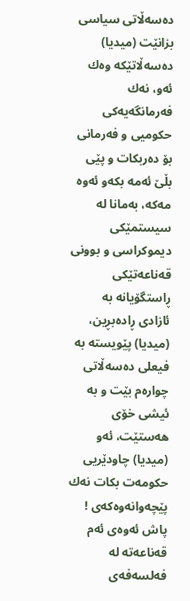ده‌سه‌ڵاتی سیاسی بزانێت (میدیا) ده‌سه‌ڵاتێكه‌ وه‌ك ئه‌و، نه‌ك فه‌رمانگه‌یه‌كی حكومیی و فه‌رمانی بۆ ده‌ربكات و پێی بڵێ ئه‌مه‌ بكه‌و ئه‌وه‌ مه‌كه‌، به‌مانا له‌ سیستمێكی دیموكراسی و بوونی قه‌ناعه‌تێكی ڕاستگۆیانه‌ به‌ ئازادی ڕاده‌بڕین، (میدیا) پێویسته‌ به‌ فیعلی ده‌سه‌ڵاتی چواره‌م بێت و به‌ ئیشی خۆی هه‌ستێت، ئه‌و (میدیا) چاودێریی حكومه‌ت بكات نه‌ك‌ پێچه‌وانه‌وه‌كه‌ی ! پاش ئه‌وه‌ی ئه‌م قه‌ناعه‌ته‌ له‌ فه‌لسه‌فه‌ی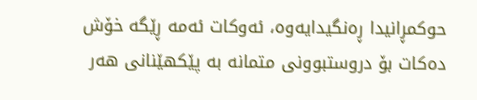حوكمڕانیدا ڕه‌نگیدایه‌وه،‌ ئه‌وكات ئه‌مه‌ ڕێگه‌ خۆش ده‌كات بۆ دروستبوونی متمانه‌ به‌ پێكهێنانی هه‌ر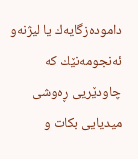داموده‌زگایه‌ك یا لیژنه‌و ئه‌نجومه‌نێك كه‌ چاودێریی ڕه‌وشی میدیایی بكات و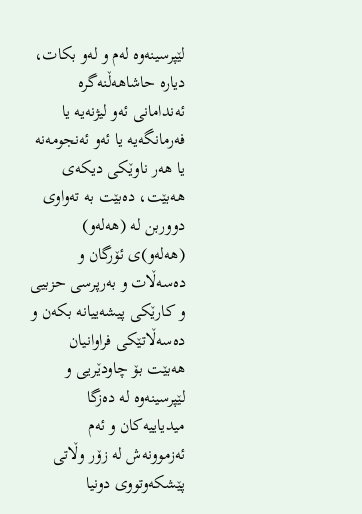لێپرسینه‌وه‌ له‌م و له‌و بكات، دیاره‌ حاشاهه‌ڵنه‌گره‌ ئه‌ندامانی ئه‌و لیژنه‌یه‌ یا فه‌رمانگه‌یه‌ یا ئه‌و ئه‌نجومه‌نه‌ یا هه‌ر ناوێكی دیكه‌ی هه‌بێت، ده‌بێت به‌ ته‌واوی دووربن له‌ (هه‌له‌و) (هه‌له‌و)ی ئۆرگان و ده‌سه‌ڵات و به‌رپرسی حزبیی و كارێكی پیشه‌ییانه‌ بكه‌ن و ده‌سه‌ڵاتێكی فراوانیان هه‌بێت بۆ‌ چاودێریی و لێپرسینه‌وه‌ له‌ ده‌زگا میدیاییه‌كان و ئه‌م ئه‌زموونه‌ش له‌ زۆر وڵاتی پێشكه‌وتووی دونیا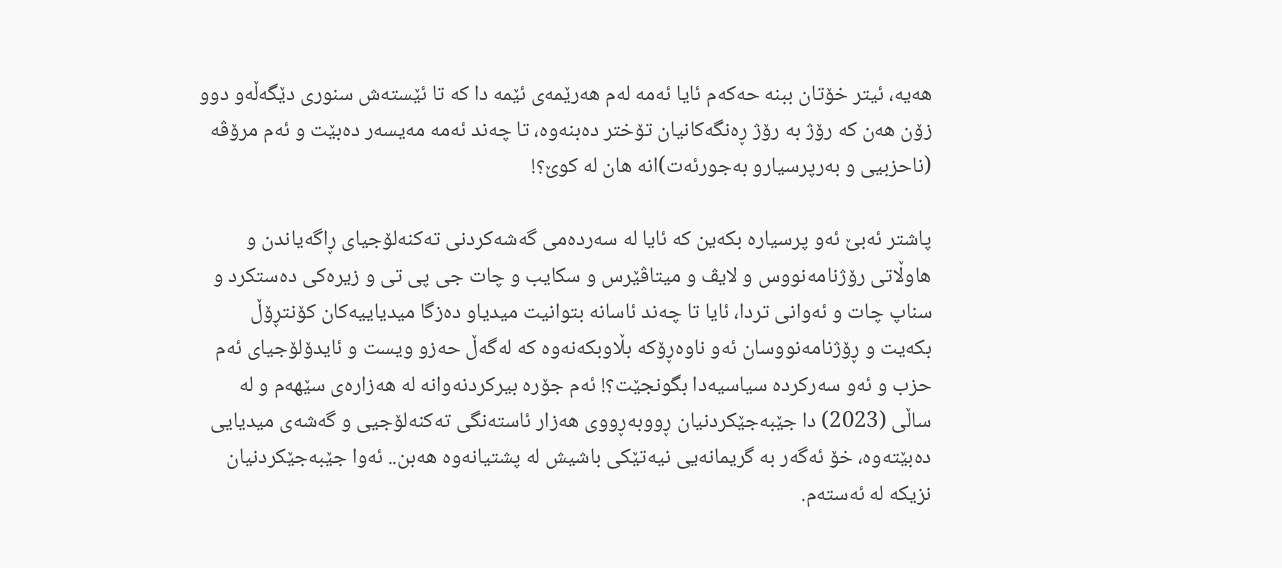هه‌یه‌، ئیتر خۆتان ببنه‌ حه‌كه‌م ئایا ئه‌مه‌ له‌م هه‌رێمه‌ی ئێمه‌ دا كه‌ تا ئێسته‌ش سنوری دێگه‌ڵه‌و دوو زۆن هه‌ن كه‌ رۆژ به‌ رۆژ ڕه‌نگه‌كانیان تۆختر ده‌بنه‌وه‌، تا چه‌ند ئه‌مه‌ مه‌یسه‌ر ده‌بێت و ئه‌م مرۆڤه‌ (ناحزبیی و به‌رپرسیارو به‌جورئه‌ت)انه‌ هان له‌ كوێ؟!

پاشتر ئه‌بێ ئه‌و پرسیاره‌ بكه‌ین كه‌ ئایا له‌ سه‌رده‌می گه‌شه‌كردنی ته‌كنه‌لۆجیای ڕاگه‌یاندن و هاوڵاتی رۆژنامه‌نووس و لایڤ و میتاڤێرس و سكایب و چات جی پی تی و زیره‌كی ده‌ستكرد و سناپ چات و ئه‌وانی تردا، ئایا تا چه‌ند ئاسانه‌ بتوانیت میدیاو ده‌زگا میدیاییه‌كان كۆنتڕۆڵ بكه‌یت و ڕۆژنامه‌نووسان ئه‌و ناوه‌ڕۆكه‌ بڵاوبكه‌نه‌وه‌ كه‌ له‌گه‌ڵ حه‌زو ویست و ئایدۆلۆجیای ئه‌م حزب و ئه‌و سه‌ركرده‌ سیاسیه‌دا بگونجێت؟! ئه‌م جۆره‌ بیركردنه‌وانه‌ له‌ هه‌زاره‌ی سێهه‌م و له‌ ساڵی (2023) دا جێبه‌جێكردنیان ڕووبه‌ڕووی هه‌زار ئاسته‌نگی ته‌كنه‌لۆجیی و گه‌شه‌ی میدیایی ده‌بێته‌وه‌‌، خۆ ئه‌گه‌ر به‌ گریمانه‌یی نیه‌تێكی باشیش له‌ پشتیانه‌وه‌ هه‌بن.. ئه‌وا جێبه‌جێكردنیان نزیكه‌ له‌ ئه‌سته‌م.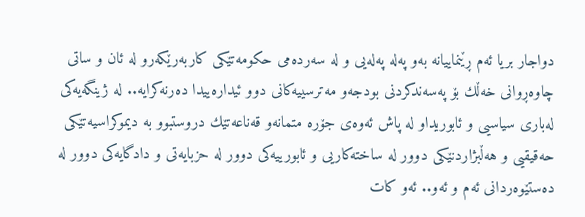دواجار بریا ئه‌م ڕێنماییانه‌ به‌و په‌له‌ په‌له‌یی‌ و له‌ سه‌رده‌می حكومه‌تێكی كاربه‌رێكه‌رو له‌ ئان و ساتی چاوه‌ڕوانی خه‌ڵك بۆ په‌سه‌ندكردنی بودجه‌و مه‌ترسییه‌كانی دوو ئیداره‌ییدا ده‌رنه‌كرایه‌.. له‌ ژینگه‌یه‌كی له‌باری سیاسیی و ئابوریداو له‌ پاش ئه‌وه‌ی جۆره‌ متمانه‌و قه‌ناعه‌تێك دروستبوو به‌ دیموكراسیه‌تێكی حه‌قیقیی و هه‌ڵبژاردنێكی دوور له‌ ساخته‌كاریی و ئابورییه‌كی دوور له‌ حزبایه‌تی و دادگایه‌كی دوور له‌ ده‌ستێوه‌ردانی ئه‌م و ئه‌و.. ئه‌و كات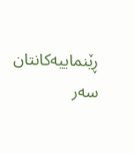ڕێنماییه‌كانتان سه‌ر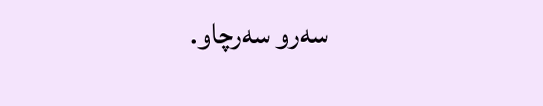سه‌رو سه‌رچاو.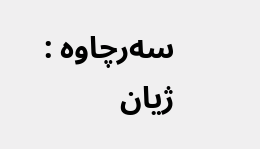سەرچاوە : ژیان